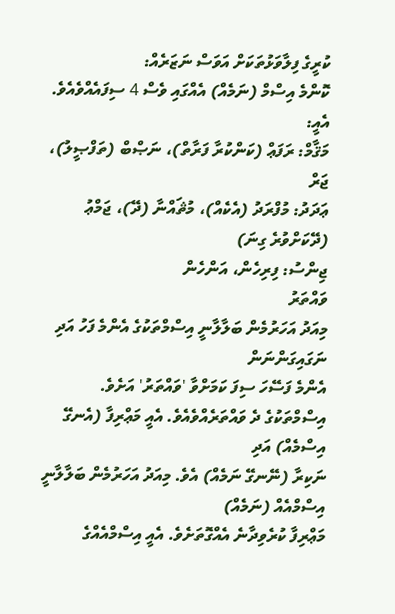ކުރީގެ ފިލާވަޅުތަކަށް އަވަސް ނަޒަރެއް:
ކޮންމެ އިސްމް (ނަމެއް) އެއްގައި ވެސް 4 ސިފައެއްވެއެވެ. އެއީ:
މަޤާމް: ރަފަޢް (ކަންކުރާ ފަރާތް)، ނަޞްބް (ތަފްޞީލު)، ޖަރް
ޢަދަދު: މުފްރަދު (އެކެއް)، މުޘައްނާ (ދޭ)، ޖަމްޢު (ދޭކަށްވުރެ ގިނަ)
ޖިންސު: ފިރިހެން، އަންހެން
ވައްތަރު
މިއަދު އަހަރުމެން ބަލާލާނީ އިސްމްތަކުގެ އެންމެ ފަހު އަދި ނަގައިގަންނަން
އެންމެ ފަސޭހަ ސިފަ ކަމަށްވާ 'ވައްތަރު' އަށެވެ.
އިސްމްތަކުގެ ދެ ވައްތަރެއްވެއެވެ. އެއީ މަޢްރިފާ (އެނގޭ އިސްމެއް) އަދި
ނަކިރާ (ނޭނގޭ ނަމެއް) އެވެ. މިއަދު އަހަރުމެން ބަލާލާނީ އިސްމްއެއް (ނަމެއް)
މަޢްރިފާ ކުރެވިދާނެ އެއްގޮތަށެވެ. އެއީ އިސްމްއެއްގެ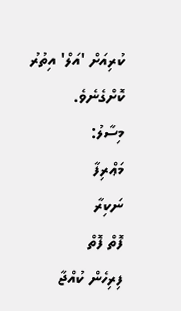ކުރިއަށް 'އަލް' އިތުރު
ކޮށްގެނެވެ.
މިސާލު:
މަޢްރިފާ
ނަކިރާ
ފޮތް ފޮތް
ފިރިހެން ކުއްޖާ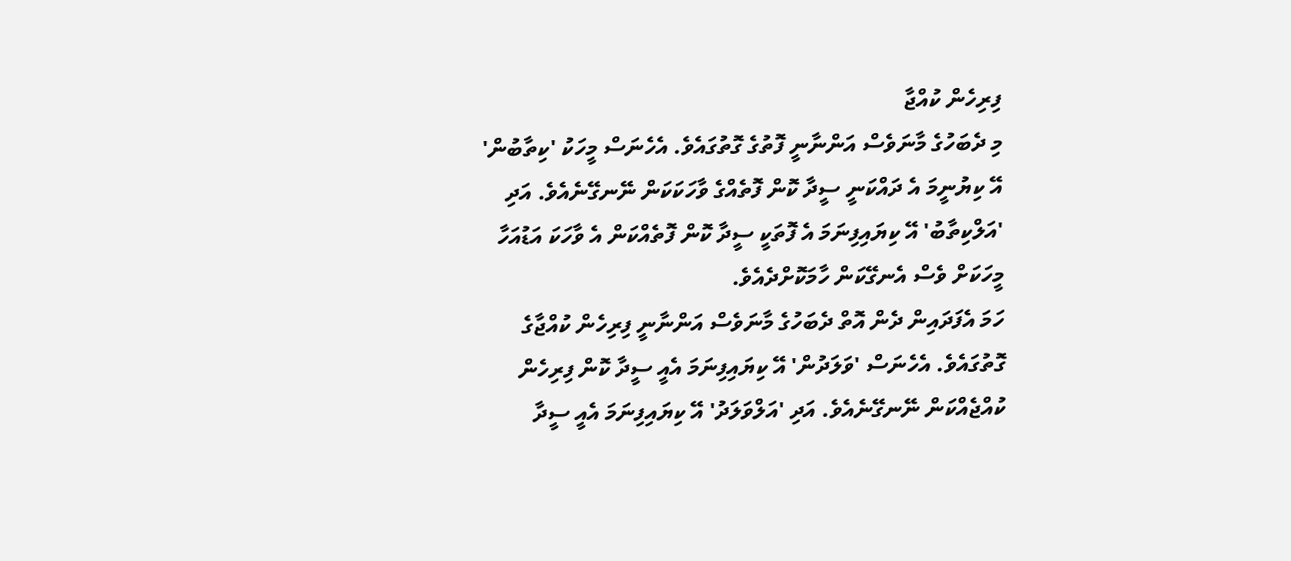ފިރިހެން ކުއްޖާ
މި ދެބަހުގެ މާނަވެސް އަންނާނީ ފޮތުގެ ގޮތުގައެވެ. އެހެނަސް މީހަކު 'ކިތާބުން'
އޭ ކިޔުނީމަ އެ ދައްކަނީ ސީދާ ކޮން ފޮތެއްގެ ވާހަކަކަން ނޭނގޭނެއެވެ. އަދި
'އަލްކިތާބު' އޭ ކިޔައިފިނަމަ އެ ފޮތަކީ ސީދާ ކޮން ފޮތެއްކަން އެ ވާހަކަ އަޑުއަހާ
މީހަކަށް ވެސް އެނގޭކަން ހާމަކޮށްދެއެވެ.
ހަމަ އެފަދައިން ދެން އޮތް ދެބަހުގެ މާނަވެސް އަންނާނީ ފިރިހެން ކުއްޖާގެ
ގޮތުގައެވެ. އެހެނަސް 'ވަލަދުން' އޭ ކިޔައިފިނަމަ އެއީ ސީދާ ކޮން ފިރިހެން
ކުއްޖެއްކަން ނޭނގޭނެއެވެ. އަދި 'އަލްވަލަދު' އޭ ކިޔައިފިނަމަ އެއީ ސީދާ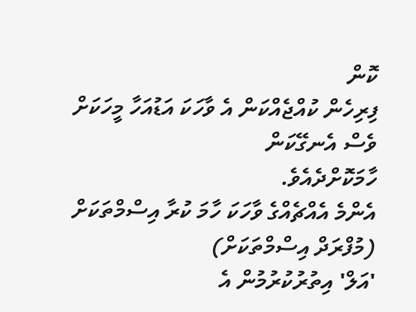ކޮން
ފިރިހެން ކުއްޖެއްކަން އެ ވާހަކަ އަޑުއަހާ މީހަކަށް ވެސް އެނގޭކަން
ހާމަކޮށްދެއެވެ.
އެންމެ އެއްޗެއްގެ ވާހަކަ ހާމަ ކުރާ އިސްމްތަކަށް (މުފްރަދް އިސްމްތަކަށް)
'އަލް' އިތުރުކުރުމުން އެ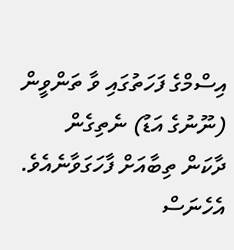އިސްމްގެ ފަހަތުގައި ވާ ތަންވީން (ނޫނުގެ އަޑު) ނެތިގެން
ދާކަން ތިބާއަށް ފާހަގަވާނެއެވެ. އެހެނަސް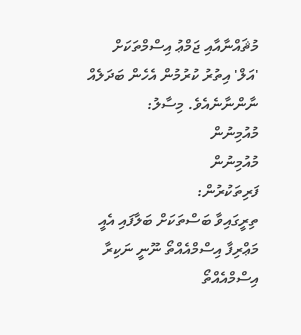މުޘައްނާއާއި ޖަމްޢު އިސްމްތަކަށް
'އަލް' އިތުރު ކުރުމުން އެހެން ބަދަލެއް ނާންނާނެއެވެ. މިސާލު:
މުއުމިނުން
މުއުމިނުން
ފަރިތަކުރުން:
ތިރީގައިވާ ބަސްތަކަށް ބަލާފައި އެއީ މަޢްރިފާ އިސްމްއެއްތޯ ނޫނީ ނަކިރާ
އިސްމްއެއްތޯ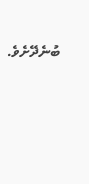ބުނެދޭށެވެ.